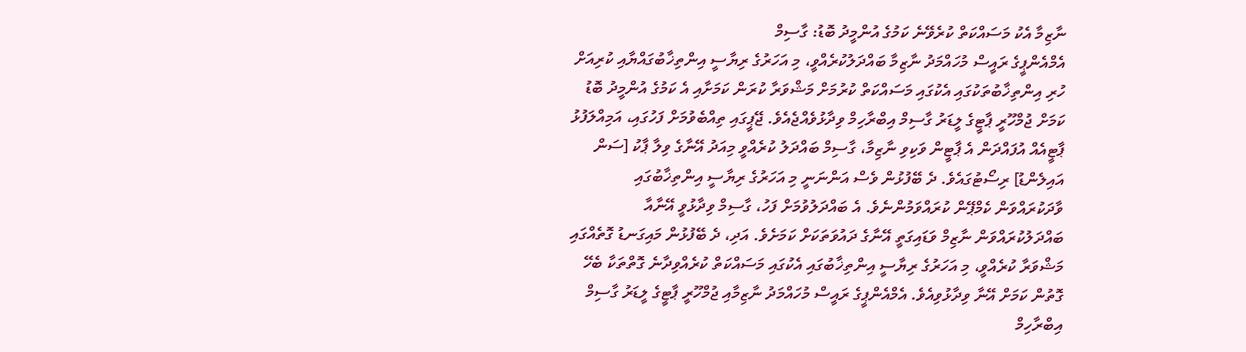ނާޒިމާ އެކު މަސައްކަތް ކުރެވޭނެ ކަމުގެ އުންމީދު ބޮޑު: ގާސިމް
އެމްއެންޕީގެ ރައީސް މުހައްމަދު ނާޒިމާ ބައްދަލުކުރެއްވީ، މި އަހަރުގެ ރިޔާސީ އިންތިޚާބުގައްޔާއި ކުރިއަށް ހުރި އިންތިޚާބުތަކުގައި އެކުގައި މަސައްކަތް ކުރުމަށް މަޝްވަރާ ކުރަން ކަމަށާއި އެ ކަމުގެ އުންމީދު ބޮޑު ކަމަށް ޖުމްހޫރީ ޕާޓީގެ ލީޑަރު ގާސިމް އިބްރާހިމް ވިދާޅުވެއްޖެއެވެ. ޖޭޕީގައި ތިއްބެވުމަށް ފަހުގައި، އަމިއްލަފުޅު ޕާޓީއެއް އުފައްދަން އެ ޕާޓީން ވަކިވި ނާޒިމާ، ގާސިމް ބައްދަލު ކުރެއްވީ މިއަދު އޭނާގެ ވިލާ ޕާކު [ސަން އައިލެންޑު] ރިސޯޓުގައެވެ. ދެ ބޭފުޅުން ވެސް އަންނަނީ މި އަހަރުގެ ރިޔާސީ އިންތިޚާބުގައި ވާދަކުރައްވަން ކެމްޕޭން ކުރައްވަމުންނެވެ. އެ ބައްދަލުވުމަށް ފަހު، ގާސިމް ވިދާޅުވީ އޭނާއާ ބައްދަލުކުރައްވަން ނާޒިމް ވަޑައިގަތީ އޭނާގެ ދައުވަތަކަށް ކަމަށެވެ. އަދި، ދެ ބޭފުޅުން މައިގަނޑު ގޮތެއްގައި މަޝްވަރާ ކުރެއްވީ، މި އަހަރުގެ ރިޔާސީ އިންތިޚާބުގައި އެކުގައި މަސައްކަތް ކުރެއްވިދާނެ ގޮތްތަކާ ބެހޭ ގޮތުން ކަމަށް އޭނާ ވިދާޅުވިއެވެ. އެމްއެންޕީގެ ރައީސް މުހައްމަދު ނާޒިމާއި ޖުމްހޫރީ ޕާޓީގެ ލީޑަރު ގާސިމް އިބްރާހިމް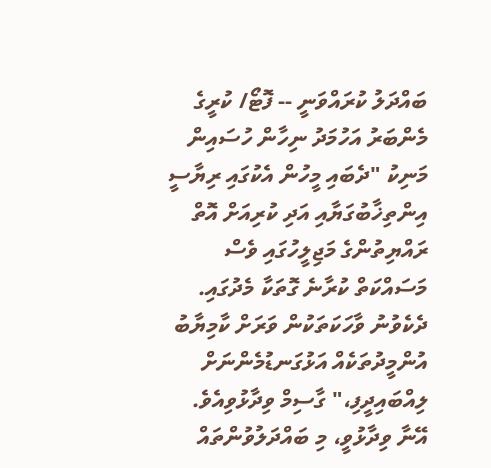ބައްދަލު ކުރައްވަނީ -- ފޮޓޯ/ ކުރީގެ މެންބަރު އަހުމަދު ނިހާން ހުސައިން މަނިކު "ދެބައި މީހުން އެކުގައި ރިޔާސީ އިންތިޚާބުގަޔާއި އަދި ކުރިއަށް އޮތް ރައްޔިތުންގެ މަޖިލީހުގައި ވެސް މަސައްކަތް ކުރާނެ ގޮތަކާ މެދުގައި. ދެކެވުނު ވާހަކަތަކުން ވަރަށް ކާމިޔާބު އުންމީދުތަކެއް އަޅުގަނޑުމެންނަށް ލިއްބައިދީފި،" ގާސިމް ވިދާޅުވިއެވެ. އޭނާ ވިދާޅުވީ، މި ބައްދަލުވުންތައް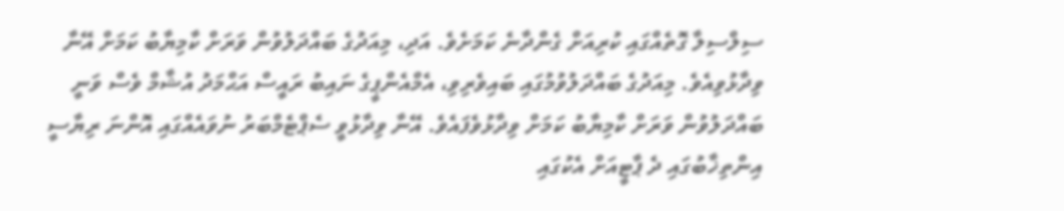ސިލްސިލާ ގޮތެއްގައި ކުރިއަށް ގެންދާނެ ކަމަށެވެ. އަދި، މިއަދުގެ ބައްދަލުވުން ވަރަށް ކާމިޔާބު ކަމަށް އޭނާ ވިދާޅުވިއެވެ. މިއަދުގެ ބައްދަލުވުމުގައި ބައިވެރިވި، އެމްއެންޕީގެ ނައިބު ރައީސް އަޙްމަދު އުޝާމް ވެސް ވަނީ ބައްދަލުވުން ވަރަށް ކާމިޔާބު ކަމަށް ވިދާޅުވެފައެވެ. އޭނާ ވިދާޅުވީ ސެޕްޓެމްބަރު ނުވައެއްގައި އޮންނަ ރިޔާސީ އިންތިޚާބުގައި ދެ ޕާޓީއަށް އެކުގައި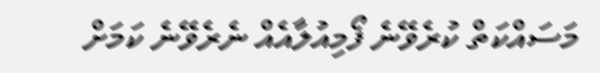މަސައްކަތް ކުރެވޭނެ ފޯމިއުލާއެއް ނެރެވޭނެ ކަމަށް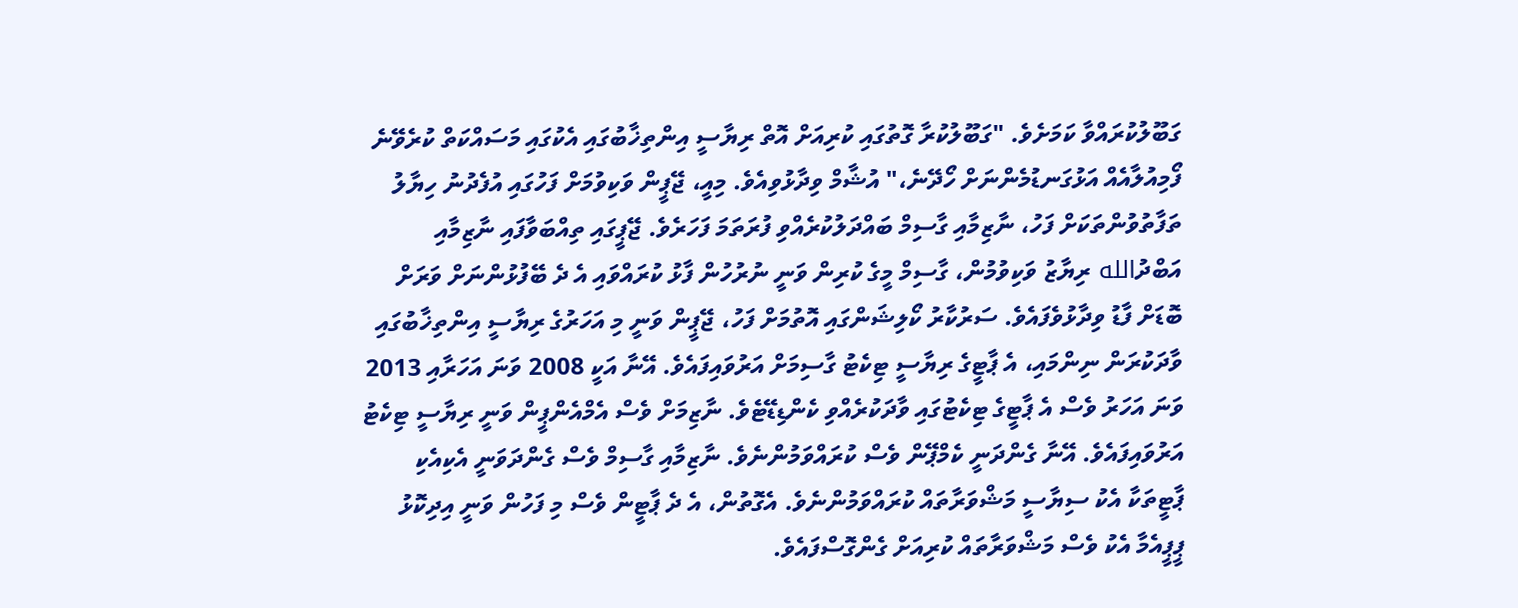ގަބޫލުކުރައްވާ ކަމަށެވެ. "ގަބޫލުކުރާ ގޮތުގައި ކުރިއަށް އޮތް ރިޔާސީ އިންތިޚާބުގައި އެކުގައި މަސައްކަތް ކުރެވޭނެ ފޯމިއުލާއެއް އަޅުގަނޑުމެންނަށް ހޯދޭނެ،" އުޝާމް ވިދާޅުވިއެވެ. މިއީ، ޖޭޕީން ވަކިވުމަށް ފަހުގައި އުފެދުނު ހިޔާލު ތަފާތުވުންތަކަށް ފަހު، ނާޒިމާއި ގާސިމް ބައްދަލުކުރެއްވި ފުރަތަމަ ފަހަރެވެ. ޖޭޕީގައި ތިއްބަވާފައި ނާޒިމާއި އަބްދުالله ރިޔާޒު ވަކިވުމުން، ގާސިމް މީގެ ކުރިން ވަނީ ނުރުހުން ފާޅު ކުރައްވައި އެ ދެ ބޭފުޅުންނަށް ވަރަށް ބޮޑަށް ފާޑު ވިދާޅުވެފައެވެ. ސަރުކާރު ކޯލިޝަންގައި އޮތުމަށް ފަހު، ޖޭޕީން ވަނީ މި އަހަރުގެ ރިޔާސީ އިންތިޚާބުގައި ވާދަކުރަން ނިންމައި، އެ ޕާޓީގެ ރިޔާސީ ޓިކެޓު ގާސިމަށް އަރުވައިފައެވެ. އޭނާ އަކީ 2008 ވަނަ އަހަރާއި 2013 ވަނަ އަހަރު ވެސް އެ ޕާޓީގެ ޓިކެޓުގައި ވާދަކުރެއްވި ކެންޑިޑޭޓެވެ. ނާޒިމަށް ވެސް އެމްއެންޕީން ވަނީ ރިޔާސީ ޓިކެޓު އަރުވައިފައެވެ. އޭނާ ގެންދަނީ ކެމްޕޭން ވެސް ކުރައްވަމުންނެވެ. ނާޒިމާއި ގާސިމް ވެސް ގެންދަވަނީ އެކިއެކި ޕާޓީތަކާ އެކު ސިޔާސީ މަޝްވަރާތައް ކުރައްވަމުންނެވެ. އެގޮތުން، އެ ދެ ޕާޓީން ވެސް މި ފަހުން ވަނީ އިދިކޮޅު ޕީޕީއެމާ އެކު ވެސް މަޝްވަރާތައް ކުރިއަށް ގެންގޮސްފައެވެ.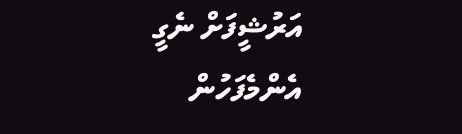އަރުޝީފަށް ނެގީ
އެންމެފަހުން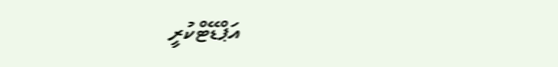އަޕްޑޭޓްކުރީ